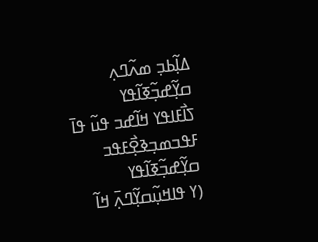ߡߊ߲߬ߕߏ߲ ߘߍ߬ߣߍ߲ ߛߌ߲߬ߝߏ߲߬ߧߊ߬ߟߌ
ߖߊ߯ߓߊߟߌ ߞߊ߬ߝߏ ߟߎ߬ ߟߊ߫ ߓߟߏߘߏ߲ߢߐ߲߯ߓߟߏ ߛߌ߲߬ߝߏ߲߬ߧߊ߬ߟߌ
(ߌ ߟߊߞߎ߲߬ߛߌ߲߬ߣߍ߲߫ ߞߊ߬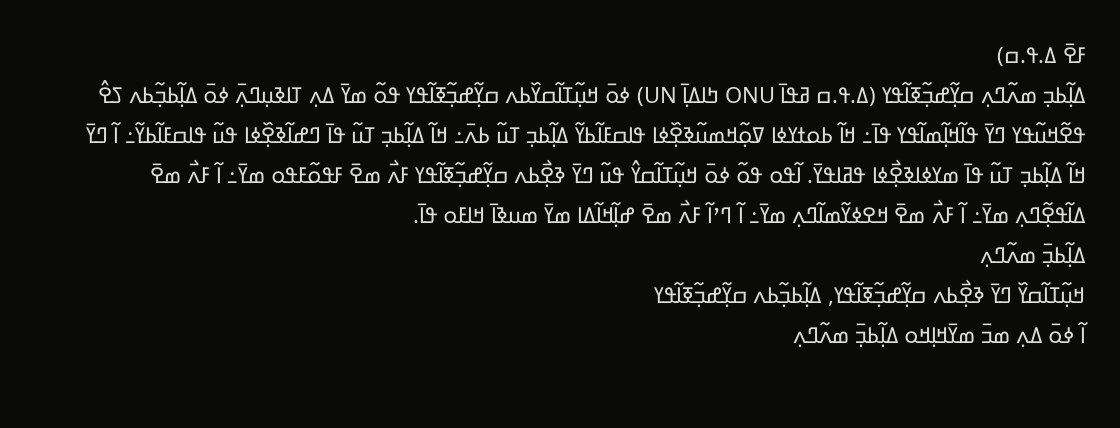ߓߐ߫ ߡ.ߟ.ߛ)
ߡߊ߲߬ߕߏ߲ ߘߍ߬ߣߍ߲ ߛߌ߲߬ߝߏ߲߬ߧߊ߬ߟߌ (ߡ.ߟ.ߛ ߥߟߊ߫ ONU ߤߊߡߊ߲߫ UN) ߦߋ߫ ߞߎ߲߬ߠߊ߬ߛߌ߰ߕߍ ߛߌ߲߬ߝߏ߲߬ߧߊ߬ߟߌ ߟߋ߬ ߘߌ߫ ߡߍ߲ ߠߊߢߎ߲ߣߍ߲߫ ߦߋ߫ ߡߊ߲߬ߕߏ߲߬ߕߍ ߖߐ߮ ߟߐ߬ߞߎ߬ߟߌ ߣߌ߫ ߟߊ߬ߞߊ߲߬ߘߊ߬ߟߌ ߟߊ߫߸ ߞߊ߬ ߕߋߙߌߦߊ ߜߋ߲߬ߞߘߎ߬ߢߐ߲߰ߦߊ ߟߊߛߓߊ߬ߕߌ߬ ߡߊ߲߬ߕߏ߲ ߠߎ߬ ߕߍ߫߸ ߞߊ߬ ߡߊ߲߬ߕߏ߲ ߠߎ߬ ߟߊ߫ ߣߝߊ߬ߢߐ߲߰ߦߊ ߟߎ߬ ߟߊߛߓߊ߬ߕߌ߬߸ ߊ߬ ߣߌ߫ ߞߊ߬ ߡߊ߲߬ߕߏ߲ ߠߎ߬ ߟߊ߫ ߘߌߦߊߢߐ߲߯ߦߊ ߟߥߊߟߌ߫. ߊ߬ߟߋ ߟߋ߬ ߦߋ߫ ߞߎ߲߬ߠߊ߬ߛߌ߮ ߟߎ߬ ߣߌ߫ ߢߐ߲߯ߕߍ ߛߌ߲߬ߝߏ߲߬ߧߊ߬ߟߌ ߓߍ߯ ߘߐ߫ ߓߟߋ߬ߓߟߋ ߘߌ߫߸ ߊ߬ ߓߍ߯ ߘߐ߫ ߡߊ߬ߟߐ߲߬ߣߍ߲ ߘߌ߫߸ ߊ߬ ߓߍ߯ ߘߐ߫ ߞߐߦߌ߬ߘߊ߬ߣߍ߲ ߘߌ߫߸ ߊ߬ ߣߴߊ߬ ߓߍ߯ ߘߐ߫ ߝߊ߲߬ߞߊ߬ߡߊ ߘߌ߫ ߘߎߢߊ߫ ߞߊߓߋ ߟߊ߫.
ߡߊ߲߬ߕߏ߲߫ ߘߍ߬ߣߍ߲
ߞߎ߲߬ߠߊ߬ߛߌ߰ ߣߌ߫ ߢߐ߲߯ߕߍ ߛߌ߲߬ߝߏ߲߬ߧߊ߬ߟߌ, ߡߊ߲߬ߕߏ߲߬ߕߍ ߛߌ߲߬ߝߏ߲߬ߧߊ߬ߟߌ
ߊ߬ ߦߋ߫ ߡߍ߲ ߘߏ߫ ߘߌ߫ߞߊ߲ߞߋ ߡߊ߲߬ߕߏ߲߫ ߘߍ߬ߣߍ߲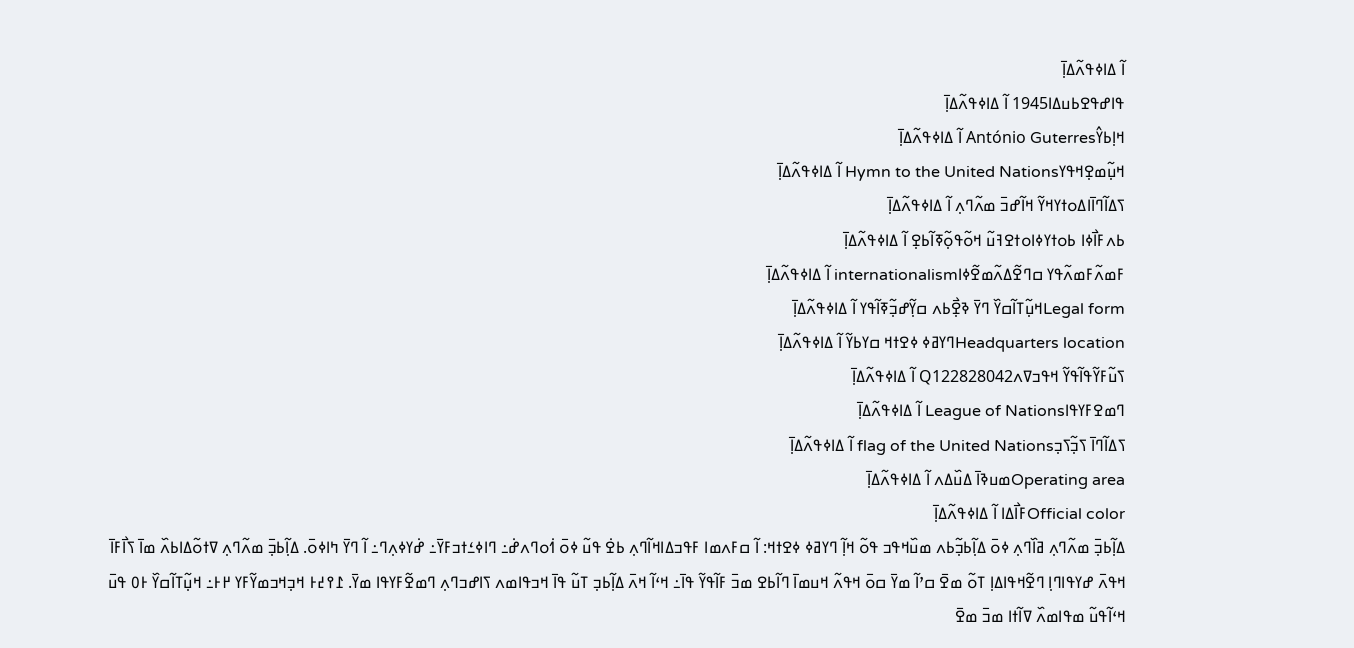ߊ߬ ߡߊߦߟߍ߬ߡߊ߲߫
ߟߊߝߟߐߕߎߡߊ1945 ߊ߬ ߡߊߦߟߍ߬ߡߊ߲߫
ߞߊ߲ߕߌ߮António Guterres ߊ߬ ߡߊߦߟߍ߬ߡߊ߲߫
ߞߎ߲߬ߘߐ߲ߞߟߌHymn to the United Nations ߊ߬ ߡߊߦߟߍ߬ߡߊ߲߫
ߖߡߊ߬ߣߊ߫ߊߡߋߙߌߞߌ߬ ߞߊ߬ߝߏ߫ ߘߍ߬ߣߍ߲ ߊ߬ ߡߊߦߟߍ߬ߡߊ߲߫
ߕߍߓߊ߯ߦߊ ߕߋߙߌߦߊߋߙߐߔߎ߬ ߞߋ߬ߟߋ߲߬ߧߊ߬ߕߐ߲ ߊ߬ ߡߊߦߟߍ߬ߡߊ߲߫
ߓߘߍ߬ߓߘߍ߬ߟߌ ߛߣߐ߬ߡߍ߬ߘߐ߬ߦߊinternationalism ߊ߬ ߡߊߦߟߍ߬ߡߊ߲߫
Legal formߞߎ߲߬ߠߊ߬ߛߌ߰ ߣߌ߫ ߢߐ߲߯ߕߍ ߛߌ߲߬ߝߏ߲߬ߧߊ߬ߟߌ ߊ߬ ߡߊߦߟߍ߬ߡߊ߲߫
Headquarters locationߣߌߥߦ ߦߐߙߞ ߛߌߕߌ߬ ߊ߬ ߡߊߦߟߍ߬ߡߊ߲߫
ߖߎ߬ߓߌ߬ߟߊ߬ߟߌ߬ ߞߟߏߜߍQ122828042 ߊ߬ ߡߊߦߟߍ߬ߡߊ߲߫
ߣߘߐߓߌߟߊLeague of Nations ߊ߬ ߡߊߦߟߍ߬ߡߊ߲߫
ߖߡߊ߬ߣߊ߫ ߖߏ߲߬ߖߏ߲flag of the United Nations ߊ߬ ߡߊߦߟߍ߬ߡߊ߲߫
Operating areaߘߎߢߊ߫ ߡߎ߰ߡߍ ߊ߬ ߡߊߦߟߍ߬ߡߊ߲߫
Official colorߓߊ߯ߡߊ ߊ߬ ߡߊߦߟߍ߬ߡߊ߲߫
ߡߊ߲߬ߕߏ߲߫ ߘߍ߬ߣߍ߲ ߥߊ߰ߣߍ߲ ߦߋ߫ ߡߊ߲߬ߕߏ߲߬ߕߍ ߘߎ߰ߞߟߏ ߟߋ߬ ߞߊ߲߬ ߣߌߥߦ ߦߐߙߞ: ߊ߬ ߛߓߍߘߊ ߓߟߏߡߊߞߊ߬ߣߍ߲ ߕߐ߭ ߟߎ߬ ߦߋ߫ ߗ߭ߋߣߍߝ߭߸ ߣߊߦߑߙߏߓߌ߫߸ ߝ߭ߌߦߍ߲ߣ߸ ߊ߬ ߣߌ߫ ߤߊߦߋ߫. ߡߊ߲߬ߕߏ߲߫ ߘߍ߬ߣߍ߲ ߜߙߋ߬ߡߊߕߍ߰ ߘߊ߫ ߖߊ߯ߓߊ߫ ߞߟߍ߫ ߝߌߟߊߣߊ߲ ߣߐ߬ߞߟߊߡߊ߲ ߠߋ߬ ߘߐ߫ ߛߴߊ߬ ߘߌ߫ ߛߋ߫ ߞߟߍ߬ ߞߎߘߊ߫ ߣߊ߬ߕߐ ߘߏ߫ ߓߊ߬ߟߌ߬ ߟߊ߫߸ ߞߵߊ߬ ߞߍ߫ ߡߊ߲߬ߕߏ߲ ߠߎ߬ ߟߊ߫ ߞߏߟߊߘߍ ߖߊߝߏߣߍ߲ ߣߘߐ߬ߓߌߟߊ ߘߌ߫. ߁߉߄߅ ߞߏ߲ߞߏߘߌ߬ߓߌ ߂߅߸ ߞߎ߲߬ߠߊ߬ߛߌ߰ ߅߀ ߟߎ߫ ߞߵߊ߬ߟߎ߬ ߘߟߊߘߍ߰ ߜߊ߬ߙߊ ߘߏ߫ ߘߐ߫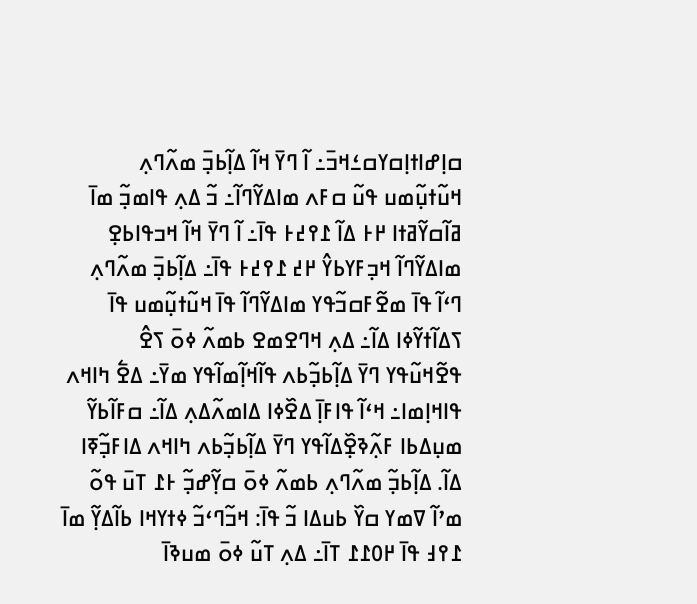ߛߊ߲ߝߊߙߊ߲ߛߌߛߑߞߏ߫߸ ߊ߬ ߣߌ߫ ߞߊ߬ ߡߊ߲߬ߕߏ߲߫ ߘߍ߬ߣߍ߲ ߞߎ߬ߙߎ߲߬ߘߎ ߟߎ߬ ߛߓߍ ߘߊߡߌ߬ߣߊ߬߸ ߏ߬ ߡߍ߲ ߟߊߘߏ߲߬ ߘߊ߫ ߥߊ߬ߛߌ߬ߥߙߊ ߂߅ ߡߊ߬ ߁߉߄߅ ߟߊ߫߸ ߊ߬ ߣߌ߫ ߞߊ߬ ߞߏߟߊߕߐ߲ ߘߊߡߌ߬ߣߊ߬ ߞߏ߲ߓߌߕߌ߮ ߂߄ ߁߉߄߅ ߟߊ߫߸ ߡߊ߲߬ߕߏ߲߫ ߘߍ߬ߣߍ߲ ߣߵߊ߬ ߟߊ߫ ߘߐ߬ߓߛߏ߬ߟߌ ߘߊߡߌ߬ߣߊ߬ ߟߊ߫ ߞߎ߬ߙߎ߲߬ߘߎ ߟߊ߫ ߖߡߊ߬ߙߌ߬ߦߊ ߡߊ߬߸ ߡߍ߲ ߞߣߐߘߐ ߕߘߍ߬ ߦߋ߫ ߖߐ߮ ߟߐ߬ߞߎ߬ߟߌ ߣߌ߫ ߡߊ߲߬ߕߏ߲߬ߕߍ ߟߊ߬ߞߊ߲߬ߘߊ߬ߟߌ ߘߌ߫߸ ߡߐ߱ ߤߊߞߍ ߟߊߞߊ߲ߘߊ߸ ߞߵߊ߬ ߟߊߓߊ߲߫ ߡߐ߰ߦߊ ߡߊߘߍ߬ߡߍ߲ ߡߊ߬߸ ߛߓߊ߬ߕߌ߬ ߘߎ߲ߡߕߊ ߓߍ߲߬ߢߐ߲߰ߡߊ߬ߟߌ ߣߌ߫ ߡߊ߲߬ߕߏ߲߬ߕߍ ߤߊߞߍ ߡߊߓߏ߲߬ߧߊ ߡߊ߬. ߡߊ߲߬ߕߏ߲߬ ߘߍ߬ߣߍ߲ ߕߘߍ߬ ߦߋ߫ ߛߌ߲߬ߝߏ߲߬ ߅߁ ߠߎ߫ ߟߋ߬ ߘߴߊ߬ ߜߘߌ ߛߌ߰ ߕߎߡߊ ߏ߬ ߟߊ߫: ߞߏ߬ߣߵߏ߬ ߦߙߌߞߊ ߕߊ߬ߡߌ߲߬ ߘߊ߫ ߁߉߃ ߟߊ߫ ߂߀߁߁ ߠߊ߫߸ ߡߍ߲ ߠߎ߬ ߦߋ߫ ߘߎߢߊ߫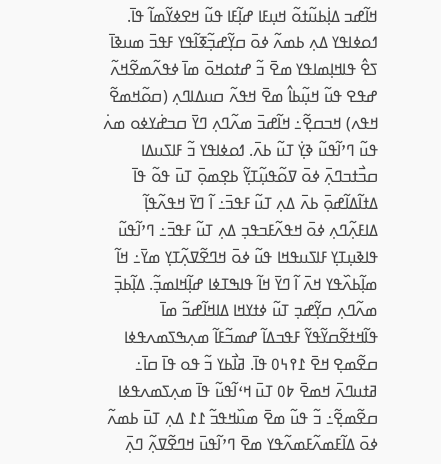ߞߊ߬ߝߏ ߡߊ߲߭ߕߎ߬ߙߋ߬ ߞߎ߲ߓߊ ߝߊ߲߬ߓߊ ߟߎ߬ ߞߐߦߌ߬ߘߊ߬ ߟߊ߫. ߗߋߦߊߟߌ ߡߍ߲ ߕߘߍ߬ ߦߋ߫ ߛߌ߲߬ߝߏ߲߬ߧߊ߬ߟߌ ߓߟߏ߫ ߘߎߢߊ߫ ߖߐ߮ ߟߊߞߊ߲ߘߊߟߌ ߘߐ߫ ߏ߬ ߝߙߋߞߋ߫ ߘߊ߫ ߦߟߍ߬ߘߐ߬ߞߍ߬ ߝߟߐ ߟߎ߬ ߞߎ߲߬ߕߊ߮ ߘߐ߫ ߞߟߍ߬ ߛߎߡߊߣߍ߲ (ߛߋ߬ߞߘߐ߬ ߞߟߍ) ߞߏߛߐ߲߬߸ ߞߊ߬ߝߏ߫ ߘߍ߬ߣߍ߲ ߣߌ߫ ߛߏߝ߭ߌߦߋ ߘߍ߭ ߟߎ߬ ߣߴߊ߬ߟߎ߬ ߢߌ߲߭ ߠߎ߬ ߕߍ߫. ߗߋߦߊߟߌ ߏ߬ ߓߊߖߎߡߊ ߛߏ߯ߙߏߣߍ߲߫ ߦߋ߫ ߜߋ߬ߟߎ߲߬ߠߌ߲߬ ߕߐ߲ߘߋ߲߫ ߠߎ߫ ߟߋ߬ ߟߊ߫ ߡߙߊ߬ߡߊ߬ߝߋ߲߫ ߕߍ߫ ߡߍ߲ ߠߎ߬ ߓߟߏ߫߸ ߊ߬ ߣߌ߫ ߞߟߍ߬ߟߊ߲߬ ߡߊߓߍ߲߬ߣߍ߲ ߦߋ߫ ߞߟߍ߬ߓߏߟߏ߲ ߡߍ߲ ߠߎ߬ ߓߟߏ߫߸ ߣߴߊ߬ߟߎ߬ ߟߊߢߎ߲ߠߌ߲ ߓߊߖߎߟߞߊ ߟߎ߬ ߦߋ߫ ߞߣߐ߬ߜߍ߲߬ߠߌ߲ ߘߌ߫߸ ߞߊ߬ ߘߊ߲߬ߕߍ߰ߟߌ ߞߍ߫ ߊ߬ ߣߌ߫ ߞߊ߬ ߟߊߒߠߦߊ ߝߊ߲߬ߞߊߘߏ߲߬. ߡߊ߲߬ߕߏ߲߫ ߘߍ߬ߣߍ߲ ߛߌ߲߬ߝߏ߲ ߠߎ߬ ߦߙߌߞߊ ߡߊߞߊ߬ߝߏ߬ ߘߊ߫ ߟߊ߬ߞߙߐ߬ߛߌ߬ߟߌ߬ ߓߟߏߡߊ߬ ߝߘߏ߬ߓߊ߬ ߘߍ߲ߒߖߘߍߟߦߊ ߛߐ߬ߘߐ߲ ߞߐ߫ ߁߉߆߀ ߟߊ߫. ߥߊ߯ߕߌ ߏ߬ ߟߋ ߟߊ߫ ߛߊ߫߸ ߥߙߎߣߍ߫ ߞߘߐ߫ ߈߀ ߠߎ߫ ߞߵߊ߬ߟߎ߬ ߟߊ߫ ߘߍ߲ߖߘߍߟߦߊ ߛߐ߬ߘߐ߲߬߸ ߏ߬ ߟߎ߬ ߘߐ߫ ߘߎ߰ߞߟߏ߬ ߁߁ ߡߍ߲ ߠߎ߫ ߕߘߍ߬ ߦߋ߫ ߡߊ߬ߓߘߍ߬ߓߘߍ߬ߟߌ ߘߐ߫ ߣߴߊ߬ߟߎ߫ ߞߣߐ߬ߜߍ߲߬ ߣߍ߲߫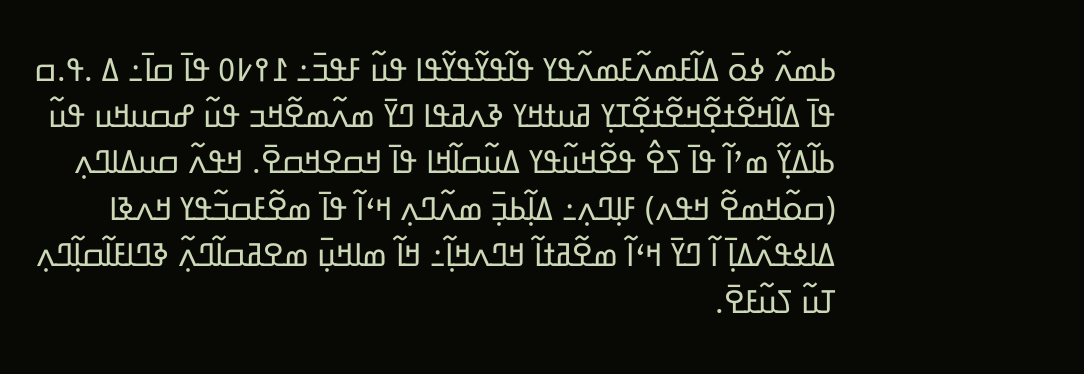ߕߘߍ߬ ߦߋ߫ ߡߊ߬ߓߘߍ߬ߓߘߍ߬ߟߌ ߟߊ߬ߟߌ߬ߟߌ߬ߟߊ ߟߎ߬ ߓߟߏ߫߸ ߁߉߇߀ ߟߊ߫ ߛߊ߫߸ ߡ .ߟ.ߛ ߟߊ߫ ߡߊ߬ߞߐ߬ߙߐ߲߬ߞߐ߬ߙߐ߲߬ߠߌ߲ ߥߎߙߞߌ ߢߍߥߟߊ ߣߌ߫ ߘߍ߬ߘߐ߬ߞߏ ߟߎ߬ ߝߛߎߞߎ ߟߎ߬ ߕߊ߬ߡߌ߲߬ ߘߴߊ߬ ߟߊ߫ ߖߐ߮ ߟߐ߬ߞߎ߬ߟߌ ߡߎ߬ߛߊ߬ߞߊ ߟߊ߫ ߞߛߐߞߛߐ߫. ߞߟߍ߬ ߛߎߡߊߣߍ߲ (ߛߋ߬ߞߘߐ߬ ߞߟߍ) ߓߊ߲ߣߍ߲߸ ߡߊ߲߬ߕߏ߲߫ ߘߍ߬ߣߍ߲ ߞߵߊ߬ ߟߊ߫ ߘߐ߬ߓߛߏ߬ߟߌ ߞߍߢߊ ߡߊߦߟߍ߬ߡߊ߲߫ ߊ߬ ߣߌ߫ ߞߵߊ߬ ߘߐ߬ߥߙߊ߬ ߞߣߍߞߊ߲߬߸ ߞߊ߬ ߘߊߞߎ߲߫ ߘߐߥߛߊ߬ߣߍ߲߬ ߢߣߊߓߊ߬ߛߊ߲߬ߣߍ߲ ߠߎ߬ ߖߎ߬ߓߐ߫.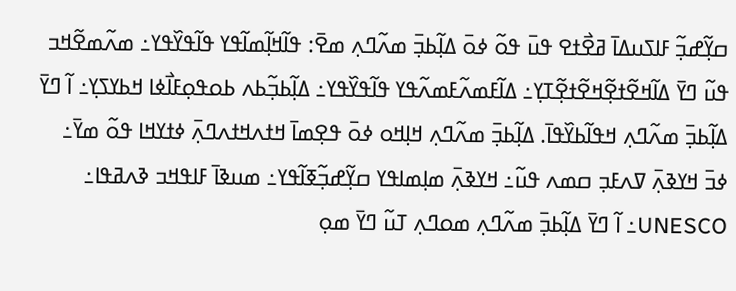ߛߌ߲߬ߝߏ߲߬ ߓߊߖߎߡߊ߫ ߥߐ߯ߙߐ ߟߎ߫ ߟߋ߬ ߦߋ߫ ߡߊ߲߬ߕߏ߲߫ ߘߍ߬ߣߍ߲ ߘߐ߫: ߟߊ߬ߞߊ߲߬ߘߊ߬ߟߌ ߟߊ߬ߟߌ߰ߟߌ߸ ߘߍ߬ߘߐ߬ߞߏ ߟߎ߬ ߣߌ߫ ߡߊ߬ߞߐ߬ߙߐ߲߬ߞߐ߬ߙߐ߲߬ߠߌ߲߸ ߡߊ߬ߓߘߍ߬ߓߘߍ߬ߟߌ ߟߊ߬ߟߌ߰ߟߌ߸ ߡߊ߲߬ߕߏ߲߬ߕߍ ߕߋߟߋ߲ߓߊ߯ߦߊ ߞߕߌߖߌ߲߸ ߊ߬ ߣߌ߫ ߡߊ߲߬ߕߏ߲߫ ߘߍ߬ߣߍ߲ ߞߟߊ߬ߕߌ߰ߟߊ߫. ߡߊ߲߬ߕߏ߲߫ ߘߍ߬ߣߍ߲ ߞߊ߲ߞߋ ߦߋ߫ ߟߐ߲ߘߊ߫ ߞߙߍߞߙߍߣߍ߲߫ ߦߙߌߞߊ ߟߋ߬ ߘߌ߫߸ ߦߏ߫ ߞߌߢߍ߲߫ ߜߍߓߏ߲ ߛߘߍ ߟߎ߬߸ ߞߌߢߍ߲߫ ߘߊ߲ߘߊߟߌ ߛߌ߲߬ߝߏ߲߬ߧߊ߬ߟߌ߸ ߘߎߢߊ߫ ߓߊߟߞߏ ߢߍߥߟߊ߸ UNESCO߸ ߊ߬ ߣߌ߫ ߡߊ߲߬ߕߏ߲߫ ߘߍ߬ߣߍ߲ ߘߋߣߍ߲ ߠߎ߬ ߣߌ߫ ߘߋ߲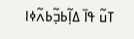ߠߎ߬ ߟߊ߫ ߡߊ߲߬ߕߏ߲߬ߕߍ߬ߦߊ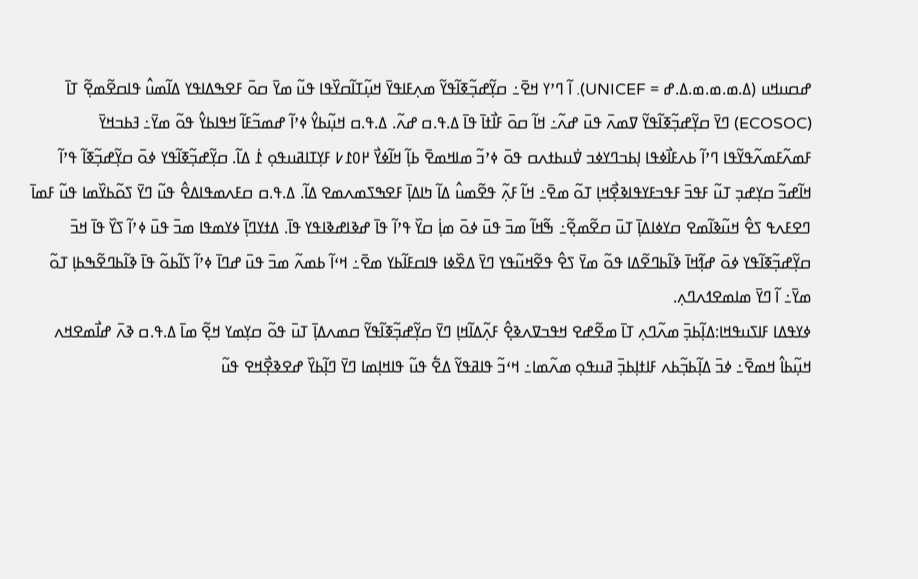ߝߛߎߞߎ (ߡ.ߘ.ߘ.ߘ.ߡ.ߝ = UNICEF). ߊ߬ ߣߴߌ ߞߐ߫߸ ߛߌ߲߬ߝߏ߲߬ߧߊ߬ߟߌ߬ ߘߍ߲ߓߊߟߌ߫ ߞߎ߲߬ߠߊ߬ߛߌ߰ߟߊ ߟߎ߬ ߘߌ߫ ߛߋ߫ ߓߐߒߡߊߟߌ ߡߊ߬ߘߎ߮ ߟߊߛߐ߬ߘߐ߲߬ ߠߊ߫ (ECOSOC) ߣߌ߫ ߛߌ߲߬ߝߏ߲߬ߧߊ߬ߟߌ߬ ߜߘߍ߫ ߟߎ߫ ߝߍ߬߸ ߞߊ߬ ߛߋ߫ ߓߊ߯ߙߊ߫ ߟߊ߫ ߡ.ߟ.ߛ ߝߍ߬. ߡ.ߟ.ߛ ߞߎ߲߬ߕߌ߮ ߦߴߊ߬ ߝߘߏ߬ߓߊ߬ ߞߟߊߕߌ߮ ߟߋ߬ ߘߌ߫߸ ߔߕߏߞߌ߫ ߓߘߍ߬ߓߘߍ߬ߟߌ߬ߟߊ ߣߴߊ߬ ߕߍߓߊ߯ߦߟߊ ߊ߲ߕߏߣߌߦߏ ߜ߭ߎߕߙߍߛ ߟߋ߫ ߦߴߏ߬ ߘߊߞߘߐ߫ ߕߊ߲߬ ߞߊ߬ߦߌ߯ ߂߀߁߇ ߓߌ߲ߠߊߥߎߟߋ߲ ߁߭ ߡߊ߬. ߛߌ߲߬ߝߏ߲߬ߧߊ߬ߟߌ ߦߋ߫ ߛߌ߲߬ߝߏ߲߬ߧߊ߬ ߟߴߊ߬ ߞߊ߬ߝߏ߬ ߛߌ߲ߝߏ߲ ߠߎ߬ ߓߟߏ߫ ߓߟߏߓߌߟߊߢߐ߲߯ߞߊ߲ ߠߋ߬ ߘߐ߫߸ ߞߊ߬ ߓߍ߲߬ ߟߐ߬ߘߎ߮ ߡߊ߬ ߤߊߡߊ߲߫ ߓߐߒߖߘߍߘߐ ߡߊ߬. ߡ.ߟ.ߛ ߛߓߍߘߟߊߡߐ߮ ߟߎ߬ ߣߌ߫ ߖߋ߬ߕߌ߰ߘߊ ߟߎ߬ ߓߘߊ߫ ߣߐߓߍߟ ߖߐ߮ ߞߎ߬ߢߊ߬ߘߐ ߛߌߦߊߡߊ߲߫ ߠߎ߫ ߛߐ߬ߘߐ߲߬߸ ߒ߬ߞߊ߬ ߘߏ߫ ߟߎ߫ ߦߋ߫ ߘߊ߲߭ ߛߌ߰ ߟߴߊ߬ ߟߊ߫ ߝߢߊߝߢߊߟߌ ߟߊ߫. ߡߙߌߣߊ߲߫ ߦߌߘߟߊ ߘߏ߫ ߟߎ߫ ߦߴߊ߬ ߖߌ߰ ߟߊ߫ ߞߏ߫ ߛߌ߲߬ߝߏ߲߬ߧߊ߬ߟߌ ߦߋ߫ ߝߗ߲߬ߞߊ߫ ߢߊ߬ߕߣߐ߬ߡߊ ߟߋ߬ ߘߌ߫ ߖߐ߮ ߟߐ߬ߞߎ߬ߟߌ ߣߌ߫ ߡߐ߰ߦߊ ߟߊߛߓߊ߬ߕߌ ߘߐ߫߸ ߞߵߊ߬ ߕߘߍ߬ ߘߏ߫ ߟߎ߫ ߝߣߊ߫ ߦߴߊ߬ ߖߊ߬ߕߋ߬ ߟߊ߫ ߢߊ߬ߕߣߐ߬ߒߕߊ߲ ߠߋ߬ ߘߌ߫߸ ߊ߬ ߣߌ߫ ߘߊߘߐߗߍߣߍ߲.
ߦߌߟߡߊ ߓߊߖߎߟߞߊ:ߡߊ߲߬ߕߏ߲߫ ߘߍ߬ߣߍ߲ ߠߊ߫ ߘߐ߬ߝߐ ߞߟߏߜߍߢߐ߲߮ ߓߍ߲߬ߡߊ߬ߞߊ߲ ߣߌ߫ ߛߌ߲߬ߝߏ߲߬ߧߊ߬ߟߌ߬ ߛߘߍߡߊ߲߫ ߠߎ߫ ߟߋ߬ ߛߌ߲ߘߌ ߞߐ߲߬ ߘߊ߫ ߡ.ߟ.ߛ ߢߍ߫ ߝߊ߯ߘߐߞߍ ߞߎ߲߬ߕߊ߮ ߞߘߐ߫߸ ߦߏ߫ ߡߊ߲߬ߕߏ߲߬ߕߍ ߓߊߙߊ߲ߕߏ߲߫ ߥߎߟߋ߲ ߘߍ߬ߘߊ߸ ߞߵߏ߬ ߟߊߥߟߌ߬ ߡߐ߱ ߟߎ߬ ߟߊߞߊ߲ߘߊ ߣߌ߫ ߣߊ߲߬ߕߌ߰ ߝߐߢߐ߲߯ߞߐ ߟߎ߬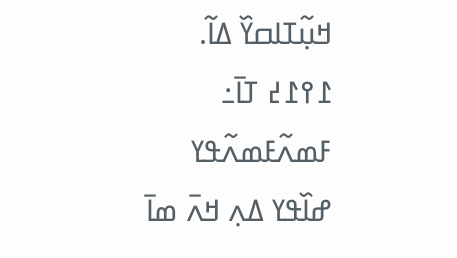ߞߎ߲߬ߠߊߛߌ߰ ߡߊ߬. ߁߉߁߄ ߠߊ߫߸ ߓߘߍ߬ߓߘߍ߬ߟߌ ߝߊ߰ߟߌ ߡߍ߲ ߞߍ߫ ߘߊ߫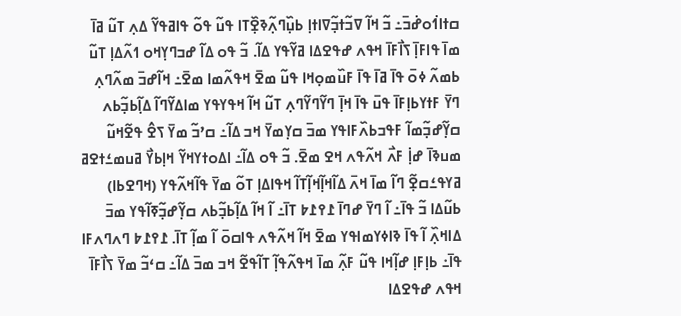ߛߙߊߗ߭ߋߝ߭ߏ߫߸ ߏ߬ ߞߊ߬ ߜߏ߬ߙߏ߲߬ߜߊߙߊ߲ ߕߎ߲߰ߣߍ߲߬ߢߐ߲߰ߠߊ ߟߎ߬ ߟߋ߬ ߟߊߥߟߌ߬ ߡߍ߲ ߠߎ߬ ߥߊ߫ ߘߊ߫ ߟߊߓߊ߲߫ ߖߊ߯ߓߊ߫ ߞߟߍ ߝߟߐߡߊ ߥߌ߬ߟߌ ߡߊ߬. ߏ߬ ߟߋ ߡߊ߬ ߝߏߣߌ߲ߞߋ ߗߍ߬ߡߊ߲ ߠߎ߬ ߕߘߍ߬ ߦߋ߫ ߟߊ߫ ߥߊ߫ ߟߊ߫ ߓߎ߰ߘߋ߲ߞߊ ߟߎ߬ ߘߐ߫ ߞߟߍ߬ߘߊ ߘߐ߫߸ ߞߊ߬ߝߏ߫ ߘߍ߬ߣߍ߲ ߣߌ߫ ߓߙߌߕߊ߲ߓߊ߫ ߟߎ߫ ߟߊ߫ ߞߊ߲߫ ߣߌ߬ߣߌ߬ߣߍ߲ ߠߎ߬ ߞߊ߬ ߞߟߌߟߌ ߘߊߡߌ߬ߣߊ߬ ߡߊ߲߬ߕߏ߲߬ߕߍ ߛߌ߲߬ߝߏ߲߬ߘߊ߬ ߓߟߏߕߍ߰ߓߊߟߌ ߘߏ߫ ߛߌ߲ߘߌ߫ ߞߏ ߡߊ߬߸ ߛߴߏ߬ ߘߌ߫ ߖߐ߮ ߟߐ߬ߞߎ߬ ߘߎߢߊ߫ ߝߊ߲߭ ߓߍ߯ ߞߍ߬ߟߍ ߞߐ ߘߐ߫. ߏ߬ ߟߋ ߡߊ߬߸ ߊߡߋߙߌߞߌ߬ ߞߊ߲ߕߌ߯ ߥߎߘߑߙߐߥ ߥߌߟߑߛߐ߲߬ ߣߊ߬ ߘߊ߫ ߞߍ߫ ߡߊ߬ߞߊ߲߬ߞߊ߲߬ߠߊ߬ ߞߟߊߡߊ߲ ߠߋ߬ ߘߌ߫ ߟߊ߬ߞߍ߬ߟߌ (ߞߣߐߕߊ) ߕߎ߬ߡߊ ߏ߬ ߟߊ߫߸ ߊ߬ ߣߌ߫ ߝߣߊ߫ ߁߉߁߈ ߠߊ߫߸ ߊ߬ ߞߊ߬ ߡߊ߲߬ߕߏ߲߬ߕߍ ߛߌ߲߬ߝߏ߲߬ߧߊ߬ߟߌ ߘߏ߫ ߡߊߞߍ߲߰ ߊ߬ ߟߊ߫ ߢߊߦߌߘߊߟߌ ߘߐ߫ ߞߊ߬ ߞߍ߬ߟߍ ߟߊߛߋ߫ ߊ߬ ߘߊ߲߬ ߠߊ߫. ߁߉߁߈ ߣߍߣߍߓߊ ߟߊ߫߸ ߕߊ߲ߓߊ߲ ߝߊ߲߬ߞߊ ߟߎ߬ ߓߍ߲߬ ߘߊ߫ ߞߟߍ߬ߟߊ߲߬ ߠߊ߬ߟߐ߬ ߞߏ ߘߏ߫ ߡߊ߬߸ ߛߵߏ߬ ߘߌ߫ ߖߊ߯ߓߊ߫ ߞߟߍ ߝߟߐߡߊ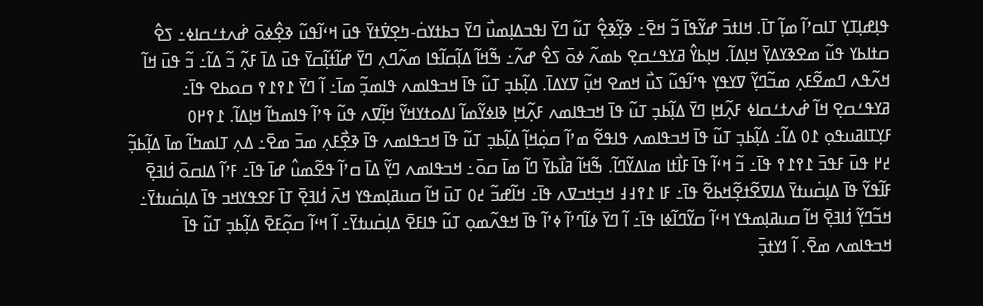ߟߊ߲ߝߊ߲ߠߌ߲ ߠߊߛߴߊ߬ ߘߊ߲߬ ߠߊ߫. ߞߊߙߏ߫ ߝߌ߬ߟߊ߫ ߏ߬ ߞߐ߫߸ ߢߌ߲߬ߢߐ߲߮ ߠߎ߬ ߣߌ߫ ߊߟߏߡߊ߲ߘߎ߯ ߣߌ߫ ߏߕߙߌߛ߭-ߤߐ߲ߜ߭ߙߌ߫ ߟߎ߫ ߞߵߊ߬ߟߎ߬ ߢߐ߲߮ߦߋ߫ ߝ߭ߍߙߑߛߊߦ߸ ߖߐ߮ ߛߙߊߕߌ ߟߎ߬ ߘߐߢߌߡߌ߲߫ ߞߊ߲ߡߊ߬. ߞߊ߲ߕߌ߮ ߥߌߟߑߛߐ߲ ߕߘߍ߬ ߦߋ߫ ߖߐ߮ ߝߍ߬߸ ߒ߬ߞߊ߬ ߡߊ߲߬ߛߊ߬ߟߊ ߘߍ߬ߣߍ߲ ߣߌ߫ ߝߊ߬ߙߊ߲߬ߛߌ߫ ߟߎ߫ ߡߊ߫ ߓߍ߲߬ ߏ߬ ߡߊ߬߸ ߏ߬ ߟߎ߫ ߞߊ߬ ߞߍ߬ߟߍ ߣߘߐ߬ߓߍ߲ ߘߏ߬ߣߌ߲߬ ߜߌߟߌ߲ ߟߴߊ߬ߟߎ߬ ߖߎ߯ ߞߘߐ ߞߎ߲߬ ߜߌߡߊ߫. ߡߊ߲߬ߕߏ߲ ߠߎ߬ ߟߊ߫ ߞߏߟߊߘߍ ߟߊߘߏ߲߬ ߘߊ߫߸ ߊ߬ ߣߌ߫ ߁߉߁߉ ߛߋߕߐ ߟߊ߫߸ ߥߌߟߑߛߐ߲ ߞߊ߬ ߝ߭ߍߙߑߛߊߦ ߓߍ߲߬ߞߊ߲ ߣߌ߫ ߡߊ߲߬ߕߏ߲ ߠߎ߬ ߟߊ߫ ߞߏߟߊߘߍ ߓߍ߲߬ߞߊ߲ ߢߊߦߌ߬ߘߊ߬ ߊߡߋߙߌߞߌ߬ ߞߊ߲߬ߜߍ ߟߎ߬ ߟߴߊ߬ ߟߊߘߤߊ߬ ߞߊ߲ߡߊ߬. ߁߉߂߀ ߓߌ߲ߠߊߥߎߟߋ߲ ߁߀ ߡߊ߬߸ ߡߊ߲߬ߕߏ߲ ߠߎ߬ ߟߊ߫ ߞߏߟߊߘߍ ߟߊߟߐ߬ ߘߴߊ߬ ߛߋ߲߭ߞߊ߲߬ ߡߊ߲߬ߕߏ߲ ߠߎ߬ ߟߊ߫ ߞߏߟߊߘߍ ߟߊ߫ ߢߐ߲߯ߓߍ߲ ߘߏ߫ ߘߐ߫߸ ߡߍ߲ ߠߊߘߤߊ߬ ߘߊ߫ ߡߊ߲߬ߕߏ߲߬ ߄߂ ߟߎ߫ ߓߟߏ߫ ߁߉߁߉ ߟߊ߫߸ ߏ߬ ߞߵߊ߬ ߟߊ߫ ߓߊ߯ߙߊ ߘߊߡߌ߬ߣߊ߬. ߒ߬ߞߊ߬ ߥߊ߯ߕߌ߫ ߣߊ߬ ߘߊ߫ ߛߋ߫߸ ߞߏߟߊߘߍ ߣߌ߲߬ ߡߊ߫ ߛߴߊ߬ ߟߐ߬ߘߎ߮ ߝߊ߫ ߟߊ߫߸ ߓߴߊ߬ ߡߊߛߋ߫ ߗ߭ߊߔߐ߲߫ ߓߊ߬ߟߌ߬ ߟߊ߫ ߡߊ߲ߛ߭ߎߙߌ߫ ߡߊߜߐ߬ߙߐ߲߬ߞߕߐ߬ ߟߊ߫߸ ߓߊ ߁߉߃߃ ߞߏ߲ߞߏߜߍ ߟߊ߫߸ ߞߊ߬ߝߏ߬ ߄߀ ߠߎ߫ ߞߊ߬ ߛߎߥߊ߲ߘߟߌ ߞߍ߫ ߗ߭ߊߔߐ߲߫ ߠߊ߫ ߓߐߟߌߞߏ ߟߊ߫ ߡߊ߲ߛ߭ߎߙߌ߫߸ ߞߏ߬ߣߌ߲߬ ߗ߭ߊߔߐ߲߫ ߞߊ߬ ߛߎߥߊ߲ߘߟߌ ߞߵߊ߬ ߛߌ߬ߣߊ߬ߦߊ ߟߊ߫߸ ߊ߬ ߣߌ߫ ߦߊ߬ߣߴߊ߬ ߦߴߊ߬ ߟߊ߫ ߞߟߍ߬ߘߋ߲ ߠߎ߬ ߟߊߓߐ߫ ߡߊ߲ߛ߭ߎߙߌ߫߸ ߊ߬ ߞߵߊ߬ ߛߋ߲߬ߓߐ߫ ߡߊ߲߬ߕߏ߲ ߠߎ߬ ߟߊ߫ ߞߏߟߊߘߍ ߘߐ߫. ߊ߬ ߗߌߙߏ߲߫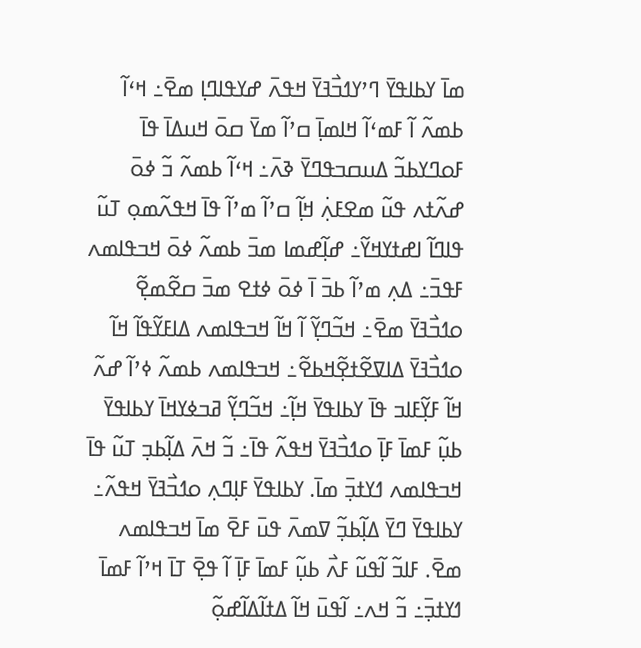ߘߊ߫ ߌߕߊߟߌ߫ ߣߴߌߗߏ߯ߔߌ߫ ߞߟߍ߫ ߝߌߟߊߣߊ߲ ߘߐ߫߸ ߞߵߊ߬ ߕߘߍ߬ ߊ߬ ߓߘߵߊ߬ ߞߊߘߊ߲߫ ߛߴߊ߬ ߘߌ߫ ߛߋ߫ ߞߎߡߊ߫ ߟߊ߫ ߓߋߣߌߕߏ߬ ߡߎߛߏߟߣߌ߫ ߢߍ߫߸ ߞߵߊ߬ ߕߘߍ߬ ߏ߬ ߦߋ߫ ߝߍ߬ߙߍ ߟߎ߬ ߘߐߓߍ߲߭ ߞߊ߲߬ ߛߴߊ߬ ߘߴߊ߬ ߟߊ߫ ߞߟߍ߬ߘߋ߲ ߠߎ߬ ߟߊߣߊ߬ ߊߝߙߌߞߌ߬߸ ߝߊ߲߬ߝߘߊ ߘߏ߫ ߕߘߍ߬ ߦߋ߫ ߞߏߟߊߘߍ ߓߟߏ߫߸ ߡߍ߲ ߘߴߊ߬ ߕߏ߫ ߊ߫ ߦߋ߫ ߦߙߐ ߘߏ߫ ߛߐ߬ߘߐ߲߬ ߋߗߏ߯ߔߌ߫ ߘߐ߫߸ ߞߏ߬ߣߌ߲߬ ߊ߬ ߞߊ߬ ߞߏߟߊߘߍ ߡߊߓߌ߬ߟߊ߬ ߞߊ߬ ߋߗߏ߯ߔߌ߫ ߡߊߜߐ߬ߙߐ߲߬ߞߕߐ߬߸ ߞߏߟߊߘߍ ߕߘߍ߬ ߦߴߊ߬ ߝߍ߬ ߞߊ߬ ߓߌ߲߬ߓߊߏ ߟߊ߫ ߌߕߊߟߌ߫ ߞߊ߲߬߸ ߞߏ߬ߣߌ߲߬ ߥߏߦߌߞߊ߫ ߌߕߊߟߌ߫ ߕߎ߲߬ ߓߘߊ߫ ߓߊ߲߫ ߋߗߏ߯ߔߌ߫ ߞߟߍ߬ ߟߊ߫߸ ߏ߬ ߞߍ߫ ߡߊ߲߬ߕߏ߲ ߠߎ߬ ߟߊ߫ ߞߏߟߊߘߍ ߗߌߙߏ߲߫ ߘߊ߫. ߌߕߊߟߌ߫ ߓߊ߲ߣߍ߲ ߋߗߏ߯ߔߌ߫ ߞߟߍ߬߸ ߌߕߊߟߌ߫ ߣߌ߫ ߡߊ߲߬ߕߏ߲߬ ߜߘߍ߫ ߟߎ߫ ߓߐ߫ ߘߊ߫ ߞߏߟߊߘߍ ߘߐ߫. ߓߊߏ߬ ߊ߬ߟߎ߬ ߓߍ߯ ߕߎ߲߬ ߓߘߊ߫ ߓߊ߲߫ ߊ߬ ߟߐ߲߫ ߠߊ߫ ߞߴߊ߬ ߓߘߊ߫ ߗߌߙߏ߲߫߸ ߏ߬ ߞߍ߸ ߊ߬ߟߎ߫ ߞߊ߬ ߡߙߊ߬ߡߊ߬ߝߋ߲߬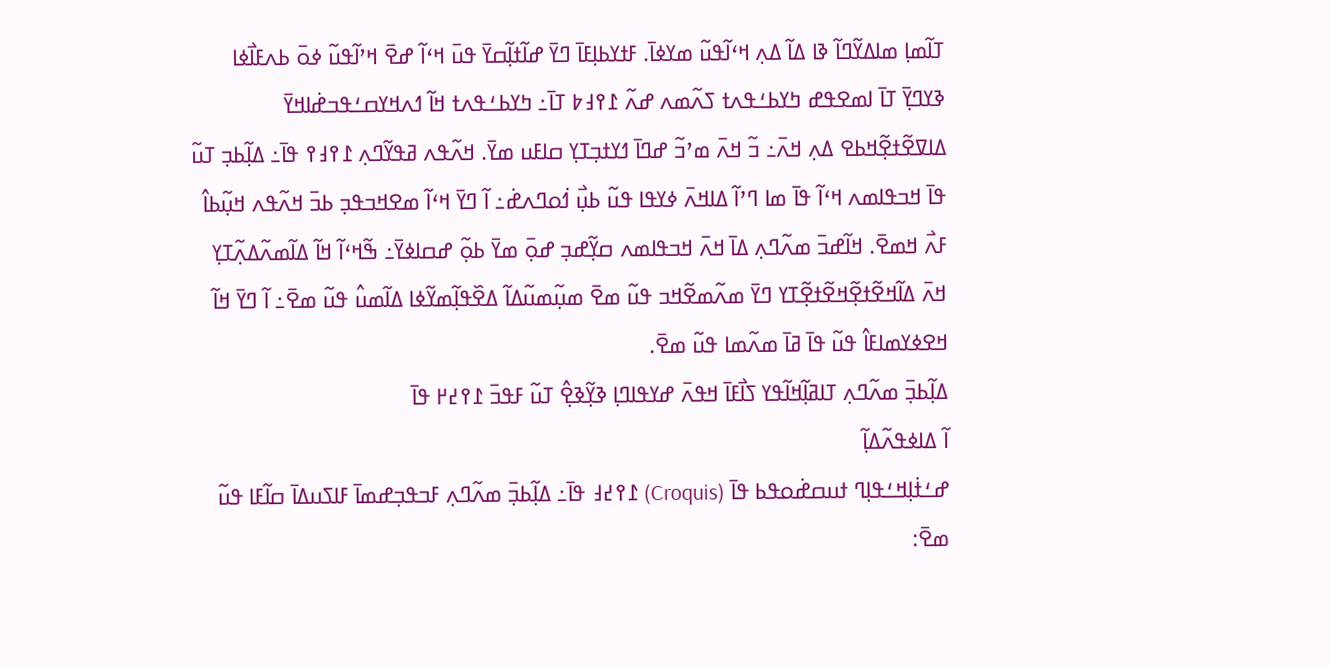ߠߊ߬ߘߊ߲ ߘߊߡߌ߬ߣߊ߬ ߢߊ ߡߊ߬ ߡߍ߲ ߞߵߊ߬ߟߎ߬ ߘߌߦߊ߫. ߓߙߌߕߊ߲ߓߊ߫ ߣߌ߫ ߝߊ߬ߙߊ߲߬ߛߌ߫ ߟߎ߫ ߞߵߊ߬ ߝߐ߫ ߞߴߊ߬ߟߎ߬ ߦߋ߫ ߕߍߓߊ߯ߦߊ ߢߌߣߌ߲߫ ߠߊ߫ ߊߘߐߟߝ ߤߌߕߑߟߍߙ ߖߍ߬ߘߍ ߝߍ߬ ߁߉߃߈ ߠߊ߫߸ ߤߌߕߑߟߍߙ ߞߊ߬ ߗߍߞߌߛߑߟߏߝ߭ߊߞߌ߫ ߡߊߜߐ߬ߙߐ߲߬ߞߕߐ ߡߍ߲ ߞߍ߫߸ ߏ߬ ߞߍ߫ ߘߴߏ߬ ߝߣߊ߫ ߗߌߙߏ߲ߠߌ߲ ߛߊߓߎ ߘߌ߫. ߞߍ߬ߟߍ ߥߟߌ߬ߣߍ߲ ߁߉߃߉ ߟߊ߫߸ ߡߊ߲߬ߕߏ߲ ߠߎ߬ ߟߊ߫ ߞߏߟߊߘߍ ߞߵߊ߬ ߟߊ߫ ߘߊ ߣߴߊ߬ ߡߊߞߍ߫ ߦߌߟߊ ߟߎ߬ ߕߎ߲߯ ߗ߭ߋߣߍߝ߭߸ ߊ߬ ߣߌ߫ ߞߵߊ߬ ߘߐߞߏߟߏ߲ ߕߏ߫ ߞߍ߬ߟߍ ߞߎ߲߬ߕߊ߮ ߓߍ߯ ߞߘߐ߫. ߞߊ߬ߝߏ߫ ߘߍ߬ߣߍ߲ ߡߊ߫ ߞߍ߫ ߞߏߟߊߘߍ ߛߌ߲߬ߝߏ߲ ߝߋ߲߫ ߘߌ߫ ߕߋ߲߬ ߝߛߊߦߌ߫߸ ߒ߬ߞߵߊ߬ ߞߊ߬ ߡߊ߬ߘߍ߬ߡߍ߲߬ߠߌ߲ ߞߍ߫ ߡߊ߬ߞߐ߬ߙߐ߲߬ߞߐ߬ߙߐ߲߬ߠߌ ߣߌ߫ ߘߍ߬ߘߐ߬ߞߏ ߟߎ߬ ߘߐ߫ ߘߎ߲߬ߘߎ߬ߡߊ߬ ߡߐ߰ߟߊ߲߬ߘߌ߬ߦߊ ߡߊ߬ߘߎ߮ ߟߎ߬ ߘߐ߫߸ ߊ߬ ߣߌ߫ ߞߊ߬ ߞߐߦߌߘߊߓߊ߮ ߟߎ߬ ߟߊ߫ ߥߊ߫ ߘߍ߬ߘߊ ߟߎ߬ ߘߐ߫.
ߡߊ߲߬ߕߏ߲߫ ߘߍ߬ߣߍ߲ ߠߊߥߊ߲߬ߞߊ߬ߟߌ ߖߊ߯ߓߊ߫ ߞߟߍ߫ ߝߌߟߊߣߊ߲ ߢߌ߲߬ߢߐ߲߮ ߠߎ߬ ߓߟߏ߫ ߁߉߄߂ ߟߊ߫
ߊ߬ ߡߊߦߟߍ߬ߡߊ߲߬
ߝߑߙ߭ߊ߲ߞߑߟߊ߲ߣ ߙߎߛߝ߭ߋߟߕ ߟߊ߫ (Croquis) ߁߉߄߃ ߟߊ߫߸ ߡߊ߲߬ߕߏ߲߫ ߘߍ߬ߣߍ߲ ߓߏߟߏ߲ߝߘߊ߫ ߓߊߖߎߡߊ߫ ߛߊ߬ߓߊ ߟߎ߬ ߘߐ߫: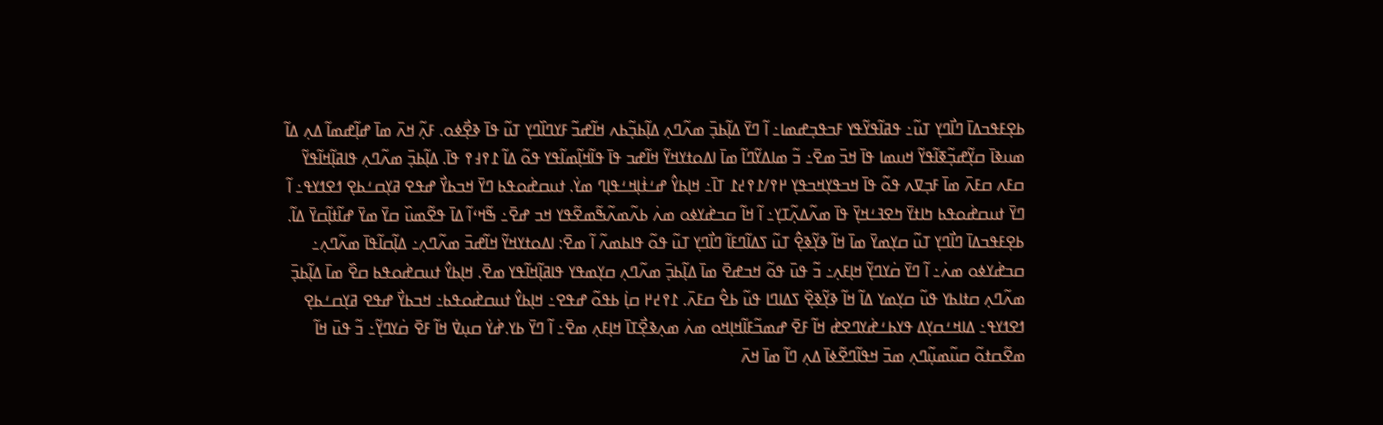ߕߐ߲ߓߟߏߡߊ߫ ߣߊ߯ߣߌ߲ ߠߎ߬߸ ߟߥߊ߬ߟߌ߬ߟߌ ߓߏߟߏ߲ߝߘߊ߸ ߊ߬ ߣߌ߫ ߡߊ߲߬ߕߏ߲߫ ߘߍ߬ߣߍ߲ ߡߊ߲߬ߕߏ߲߬ߕߍ ߞߊ߬ߝߏ߬ ߓߌߣߊ߰ߣߌ߲ ߠߎ߬ ߟߊ߫ ߢߐ߲߯ߦߋ. ߓߍ߲߬ ߞߍ߫ ߘߊ߫ ߝߊ߲߬ߝߘߊ߬ ߡߍ߲ ߡߊ߬ ߘߎߢߊ߫ ߛߌ߲߬ߝߏ߲߬ߧߊ߬ߟߌ߬ ߞߎߘߊ ߟߊ߫ ߞߏ߫ ߘߐ߫߸ ߏ߬ ߘߊߡߌ߬ߣߊ߬ ߘߊ߫ ߊߡߋߙߌߞߌ߬ ߞߊ߬ߝߏ ߟߊ߫ ߟߊ߬ߞߊ߲߬ߘߊ߬ߟߌ ߟߋ߬ ߡߊ߬ ߁߉߃߉ ߟߊ߫. ߡߊ߲߬ߕߏ߲߫ ߘߍ߬ߣߍ߲ ߟߊߥߊ߲߬ߞߊ߬ߟߌ߬ ߛߓߍ ߛߓߍ߫ ߘߊ߫ ߓߏ߲ߜߍ ߟߋ߬ ߟߊ߫ ߞߏߟߌ߲ߞߏߟߌ߲ ߂߉/߁߉߄߁ ߠߊ߫߸ ߞߊ߲ߕߌ߮ ߝߑߙ߭ߊ߲ߞߑߟߊ߲ߣ ߘߌ߭. ߙߎߛߝ߭ߋߟߕ ߣߌ߫ ߞߏߕߌ߯ ߝߟߐ ߥߌ߲ߛߑߕߐ߲ ߗߐߗߌߟ߸ ߊ߬ ߣߌ߫ ߙߎߛߝ߭ߋߟߕ ߤߊߙߌ߫ ߤߐߔߑߞߌ߲߫ ߟߊ߫ ߘߍ߬ߡߍ߲߬ߠߌ߲߸ ߊ߬ ߞߊ߬ ߛߏߝ߭ߌߦߋ ߘߍ߭ ߕߍ߬ߘߍ߬ߒ߬ߘߐ߬ߟߌ ߞߏ ߝߐ߫߸ ߒ߬ߞߵߊ߬ ߡߊ߫ ߟߐ߬ߘߎ߰ ߛߌ߫ ߘߌ߫ ߝߊ߬ߙߊ߲߬ߛߌ߫ ߡߊ߬. ߕߐ߲ߓߟߏߡߊ߫ ߣߊ߯ߣߌ߲ ߠߎ߬ ߛߌ߲ߘߌ߫ ߘߊ߫ ߞߊ߬ ߢߌ߲߬ߢߐ߲߮ ߠߎ߬ ߖߡߊ߬ߣߓߊ߬ ߣߊ߯ߣߌ߲ ߠߎ߬ ߟߋ߬ ߟߊߕߘߍ߬ ߊ߬ ߘߐ߫: ߊߡߋߙߌߞߌ߬ ߞߊ߬ߝߏ߫ ߘߍ߬ߣߍ߲߸ ߡߊ߲߬ߛߊ߬ߟߊ߫ ߘߍ߬ߣߍ߲߸ ߛߏߝ߭ߌߦߋ ߘߍ߭߸ ߊ߬ ߣߌ߫ ߛ߭ߌߣߌ߲߬ ߞߊ߲ߓߍ߲߸ ߏ߬ ߟߎ߫ ߟߋ߬ ߞߏߝߐ߫ ߘߊ߫ ߡߊ߲߬ߕߏ߲߫ ߘߍ߬ߣߍ߲ ߛߌ߲ߘߟߌ ߟߊߥߊ߲߬ߞߊ߬ߟߌ ߘߐ߫. ߞߊ߲ߕߌ߮ ߙߎߛߝ߭ߋߟߕ ߛߐ߰ ߘߊ߫ ߡߊ߲߬ߕߏ߲߫ ߘߍ߬ߣߍ߲ ߛߙߊߕߌ ߟߎ߬ ߛߌ߲ߘߌ ߡߊ߬ ߞߊ߬ ߢߌ߲߬ߢߐ߲߰ ߖߡߊߣߊ ߟߎ߬ ߕߐ߮ ߛߓߍ߫. ߁߉߄߂ ߛߊ߲߭ ߕߟߋ߬ ߝߟߐ߸ ߞߊ߲ߕߌ߮ ߙߎߛߝ߭ߋߟߕ߸ ߞߏߕߌ߯ ߝߟߐ ߥߌ߲ߛߑߕߐ߲ ߗߐߗߌߟ߸ ߡߊߞߑߛߌ߲ߡ ߟߌߕߑߝ߭ߌߣߐߝ߭ ߞߊ߬ ߓߐ߫ ߝߘߏ߬ߓߊ߬ߞߊ߲ߞߋ ߘߍ߭ ߘߍ߲ߢߐ߲߯ߠߊ߫ ߞߊ߲ߓߍ߲ ߘߐ߫߸ ߊ߬ ߣߌ߫ ߕߌ.ߝ߭ߌ߭ ߛߎ߲ߜ߭ ߞߊ߬ ߓߐ߫ ߛ߭ߌߣߌ߲߬߸ ߏ߬ ߟߎ߫ ߞߊ߬ ߘߐ߬ߛߙߋ߬ ߛߎ߬ߘߎ߲߬ߣߍ߲ ߘߏ߫ ߞߟߊ߬ߣߐ߬ߦߊ߫ ߡߍ߲ ߣߊ߬ ߘߊ߫ ߞߍ߫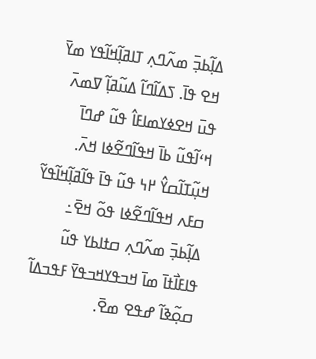ߡߊ߲߬ߕߏ߲߫ ߘߍ߬ߣߍ߲ ߠߊߥߊ߲߬ߞߊ߬ߟߌ ߘߌ߫ ߞߐ ߟߊ߫. ߖߡߊ߬ߣߊ߬ ߡߎ߬ߥߊ߲߬ ߜߘߍ߫ ߟߎ߫ ߞߐߦߌߘߊߓߊ߮ ߟߎ߬ ߝߣߊ߫ ߞߵߊ߬ߟߎ߬ ߕߊ߫ ߞߟߊ߬ߣߐ߬ߦߊ ߞߍ߫. ߞߎ߲߬ߠߊ߬ߛߌ߮ ߂߆ ߟߎ߬ ߟߊ߫ ߟߊ߬ߥߊ߲߬ߞߊ߬ߟߌ߬ ߛߓߍ ߞߟߊ߬ߣߐ߬ߦߊ ߟߋ߬ ߞߐ߫߸ ߡߊ߲߬ߕߏ߲߫ ߘߍ߬ߣߍ߲ ߛߙߊߕߌ ߟߎ߬ ߟߊߓߊ߯ߙߊ߫ ߘߊ߫ ߞߏߟߌߞߏߟߌ߫ ߓߟߏߡߊ߬ ߛߋ߲߬ߢߊ߬ ߝߟߐ ߘߐ߫.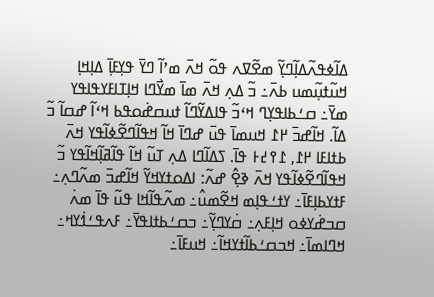ߡߊ߬ߦߟߍ߬ߡߊ߲߬ߣߌ߲߬ ߘߐ߬ߜߍ ߟߋ߬ ߞߍ߫ ߘߴߊ߬ ߣߌ߫ ߟߌ߲ߓߊ߲߫ ߡߊ߲ߞߊ߲ ߞߎ߬ߙߎ߲߬ߘߎ ߕߍ߫߸ ߏ߬ ߡߍ߲ ߞߍ߫ ߘߊ߫ ߘߌ߯ߣߊ ߞߊ߲ߠߊߓߌߟߊߟߌ ߘߌ߫߸ ߛߑߕߊߟߌ߲ߣ ߞߵߏ߬ ߟߊߡߌ߬ߣߊ߬ ߙߎߛߝ߭ߋߟߕ ߞߵߊ߬ ߝߛߊ߬ ߏ߬ ߡߊ߬. ߞߊ߬ߝߏ߫ ߂߁ ߞߎߘߊ߫ ߟߎ߫ ߝߣߊ߫ ߞߊ߬ ߞߟߊ߬ߣߐ߬ߦߊ߬ߟߌ ߞߍ߫ ߕߙߊߓߊ ߂߁, ߁߉߄߅ ߟߊ߫. ߖߡߊ߬ߣߊ ߡߍ߲ ߠߎ߬ ߞߊ߬ ߟߊ߬ߥߊ߲߬ߞߊ߬ߟߌ ߏ߬ ߞߟߊ߬ߣߐ߬ߦߊ߬ߟߌ ߞߍ߫ ߢߐ߲߮ ߝߍ߬: ߊߡߋߙߌߞߌ߬ ߞߊ߬ߝߏ߫ ߘߍ߬ߣߍ߲߸ ߓߙߌߕߊ߲ߓߊ߫߸ ߌߙߑߟߊ߲ߘ ߞߐ߬ߘߎ߮߸ ߘߍ߬ߟߊ߬ߞߊ ߟߎ߬ ߟߊ߫ ߘߍ߭ ߛߏߝ߭ߌߦߋ ߞߊ߲ߓߍ߲߸ ߛ߭ߌߣߌ߲߬߸ ߏߛߑߕߙߊߟߌ߫߸ ߓߍߟߑߗ߭ߌߞ߸ ߞߣߊߘߊ߫߸ ߞߏߛߑߕߊ߬ߙߌߞߊ߬߸ ߞߎߓߊ߫߸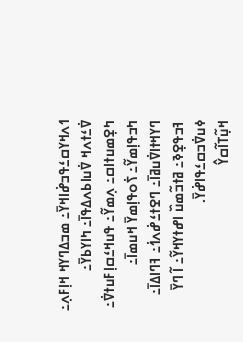ߗߍߞߌߛߑߟߏߝ߭ߊߞߌ߫߸ ߘߏߡߣߌߞ ߞߊ߲ߓߍ߲߸ ߜ߭ߑߙߍߞ ߜ߭ߎߊߕߍߡߟߊ߫߸ ߤߊߌߕߌ߫߸ ߤߐ߲ߘߎߙߊߛ߸ ߍ߲ߘߌ߬߸ ߟߎߞߑߛߊ߲ߓߎߙߜ߭߸ ߤߏߟߊ߲ߘߌ߬߸ ߖ߭ߋߟߊ߲ߘߌ߫ ߞߎߘߊ߫߸ ߣߌߞߙߊߜ߭ߎߥߊ߫߸ ߣߐߙߑߝ߭ߍߗ߭߸ ߔߣߊߡߊ߫߸ ߔߏߟߐ߲ߢ߸ ߥߙߏ߬ߘߎ߰ ߊߝߙߌߞߌ߬߸ ߊ߬ ߣߌ߫ ߦߎߜ߭ߏߛߑߟߊߝ߭ߌ߫.
ߞߎ߲߬ߠߊ߬ߛߌ߮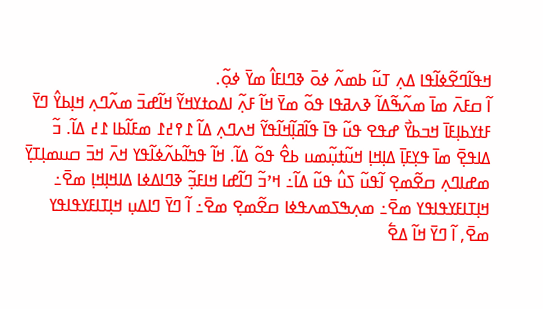ߞߟߊ߬ߣߐ߬ߦߊ߬ߟߊ ߡߍ߲ ߠߎ߬ ߕߘߍ߬ ߦߋ߫ ߢߣߊߓߊ߮ ߘߌ߫ ߦߋ߲߬.
ߊ߬ ߛߓߍ߫ ߘߊ߫ ߘߍ߬ߒ߬ߡߊ߬ ߢߍߥߟߊ ߟߋ߬ ߘߌ߫ ߞߊ߬ ߓߍ߲߬ ߊߡߋߙߌߞߌ߬ ߞߊ߬ߝߏ߫ ߘߍ߬ߣߍ߲ ߞߊ߲ߕߌ߮ ߣߌ߫ ߓߙߌߕߊ߲ߓߊ߫ ߞߏߕߌ߯ ߝߟߐ ߟߎ߬ ߟߊ߫ ߟߊ߬ߥߊ߲߬ߞߊ߬ߟߌ߬ ߞߍߣߍ߲ ߡߊ߬ ߁߉߄߁ ߘߓߊ߬ߕߊ ߁߄ ߡߊ߬. ߏ߬ ߡߊߟߐ߲߫ ߘߊ߫ ߟߌ߲ߓߊ߲߫ ߡߊ߲ߞߊ߲ ߞߎ߬ߙߎ߲߬ߘߎ ߕߐ߮ ߟߋ߬ ߡߊ߬. ߞߊ߬ ߟߤߊ߬ߕߍ߬ߦߊ߬ߟߌ ߞߍ߫ ߞߏ߫ ߛߎߘߊ߲ߠߌ߲߫ ߘߝߊߣߍ߲ ߛߐ߬ߘߐ߲ ߊ߬ߟߎ߬ ߖߎ߮ ߟߎ߬ ߡߊ߬߸ ߞߴߏ߬ ߣߊ߬ߝߊ ߞߊߓߏ߲߬ ߢߣߊߡߦߊ ߡߊߞߊ߲ߞߊ߲ ߘߐ߫߸ ߞߊ߲ߠߊߓߌߟߊߟߌ ߘߐ߫߸ ߘߍ߲ߒߖߘߍߟߦߊ ߛߐ߬ߘߐ߲ ߘߐ߫߸ ߊ߬ ߣߌ߫ ߣߊߡߎ߲ ߞߊ߲ߠߊߓߌߟߊߟߌ ߘߐ߫, ߊ߬ ߣߌ߫ ߞߊ߬ ߡߐ߱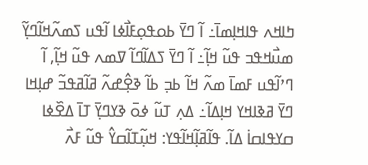ߤߊߞߍ ߟߊߞߊ߲ߘߊ߫߸ ߊ߬ ߣߌ߫ ߕߋߟߋ߲ߓߊ߯ߦߊ ߊ߬ߟߎ ߖߘߍ߬ߞߊ߬ߣߌ߲߬ ߘߎ߯ߞߟߏ ߟߎ߬ ߞߊ߲߬߸ ߊ߬ ߣߌ߫ ߖߡߊ߬ߣߊ߬ ߜߘߍ ߟߎ߬ ߞߊ߲߬, ߊ߬ ߣߴߊ߬ߟߎ ߓߘߊ߫ ߘߍ߬ ߞߊ߬ ߕߏ߲ ߕߊ߬ ߢߐ߲߮ߝߍ߬ ߥߊ߬ߥߟߏ߬ ߝߊ߲ߞߊ ߣߌ߫ ߥߢߊߞߌ ߞߊ߲ߡߊ߬߸ ߡߍ߲ ߠߎ߬ ߦߋ߫ ߢߌߣߌ߲߫ ߠߊ߫ ߡߐ߰ߦߊ ߛߌߟߊߛߊ߭ ߡߊ߬. ߟߊ߬ߥߊ߲߬ߞߊ߬ߟߌ: ߞߎ߲߬ߠߊ߬ߛߌ߮ ߟߎ߬ ߓߍ߯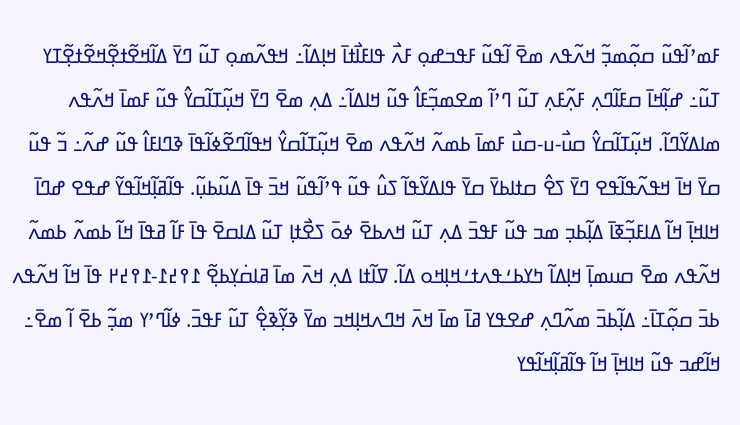ߓߘߴߊ߬ߟߎ߬ ߛߋ߲߬ߘߏ߲߬ ߞߍ߬ߟߍ ߘߐ߫ ߊ߬ߟߎ߬ ߓߟߏߝߋ߲ ߓߍ߯ ߟߊߓߊ߯ߙߊ߫ ߞߊ߲ߡߊ߬߸ ߞߟߍ߬ߘߋ߲ ߠߎ߬ ߣߌ߫ ߡߊ߬ߞߐ߬ߙߐ߲߬ߞߐ߬ߙߐ߲߬ߠߌ ߠߎ߬߸ ߝߊ߲߬ߞߊ߫ ߛߓߊ߬ߣߍ߲ ߓߍ߲߬ߓߍ߲ ߠߎ߬ ߣߴߊ߬ ߘߐߘߏ߲߬ߓߊ߮ ߟߎ߬ ߞߊߡߊ߬߸ ߡߍ߲ ߘߐ߫ ߣߌ߫ ߞߎ߲߬ߠߊ߬ߛߌ߮ ߟߎ߬ ߓߘߊ߫ ߞߍ߬ߟߍ ߘߊߡߌ߬ߣߊ߬. ߞߎ߲߬ߠߊ߬ߛߌ߮ ߛߎ߯-ߎ-ߛߎ߯ ߓߘߊ߫ ߕߘߍ߬ ߞߍ߬ߟߍ ߘߐ߫ ߞߎ߲߬ߠߊ߬ߛߌ߮ ߞߟߊ߬ߣߐ߬ߦߊ߬ߟߊ߫ ߢߣߊߓߊ߮ ߟߎ߬ ߝߍ߬߸ ߏ߬ ߟߎ߬ ߛߌ߫ ߞߊ߫ ߞߟߍ߬ߟߊ߬ߟߐ ߣߌ߫ ߖߐ߮ ߛߙߊߕߌ߫ ߛߌ߫ ߟߊߡߌ߬ߟߊ߬ ߖߎ߮ ߟߎ߬ ߟߴߊ߬ߟߎ߬ ߞߏ߫ ߟߊ߫ ߡߎ߬ߕߎ߲߬. ߟߊ߬ߥߊ߲߬ߞߊ߬ߟߌ߬ ߝߟߐ ߝߣߊ߫ ߞߊߞߊ߲߫ ߞߊ߬ ߡߊߓߏ߲߬ߧߊ߫ ߡߊ߲߬ߕߏ߲ ߘߏ ߟߎ߬ ߓߟߏ߫ ߡߍ߲ ߠߎ߬ ߞߍߕߐ߫ ߦߋ߫ ߖߐ߯ߙߊ߲ ߠߎ߬ ߡߊߛߐ߫ ߟߊ߫ ߓߊ߬ ߥߟߊ߫ ߞߊ߬ ߕߘߍ߬ ߕߘߍ߬ ߞߍ߬ߟߍ ߘߐ߫ ߛߎߘߊ߲߫ ߞߊ߲ߡߊ߬ ߤߌߕߑߟߍߙߑߞߊ߲ߞߋ ߡߊ߬. ߜߊ߬ߙߊ ߡߍ߲ ߞߍ߫ ߘߊ߫ ߥߊߛ߭ߌ߲ߕߐ߲߬ ߁߉߄߁-߁߉߄߂ ߟߊ߫ ߞߊ߬ ߞߍ߬ߟߍ ߕߏ߫ ߛߋ߲߬ߠߊ߫߸ ߡߊ߲߬ߕߏ߫ ߘߍ߬ߣߍ߲ ߝߐߟߌ ߥߊ߫ ߘߊ߫ ߞߍ߫ ߞߣߍߞߊ߲ߞߏ ߘߌ߫ ߢߌ߲߬ߢߐ߲߮ ߠߎ߬ ߓߟߏ߫. ߦߊ߬ߣߴߌ ߘߏ߲߬ ߕߐ߫ ߊ߬ ߘߐ߫߸ ߞߊ߬ߝߏ ߟߎ߬ ߞߊߞߊ߲߫ ߞߊ߬ ߟߊ߬ߥߊ߲߬ߞߊ߬ߟߌ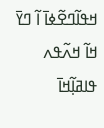ߞߟߊ߬ߣߐ߬ߦߊ߫ ߊ߬ ߣߌ߫ ߞߊ߬ ߞߍ߬ߟߍ ߟߊߥߊ߲߬ߞߊ߫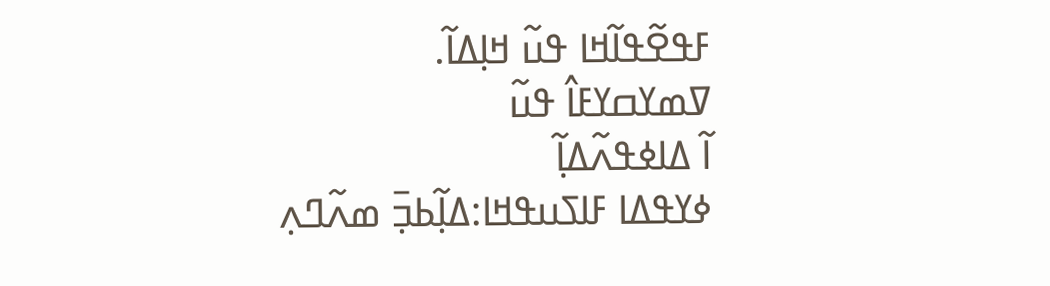ߓߟߐ߬ߟߊ߬ߞߊ ߟߎ߬ ߞߊ߲ߡߊ߬.
ߜߘߌߛߌߓߊ߮ ߟߎ߬
ߊ߬ ߡߊߦߟߍ߬ߡߊ߲߬
ߦߌߟߡߊ ߓߊߖߎߟߞߊ:ߡߊ߲߬ߕߏ߲߫ ߘߍ߬ߣߍ߲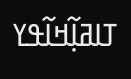ߠߊߥߊ߲߬ߞߊ߬ߟߌ